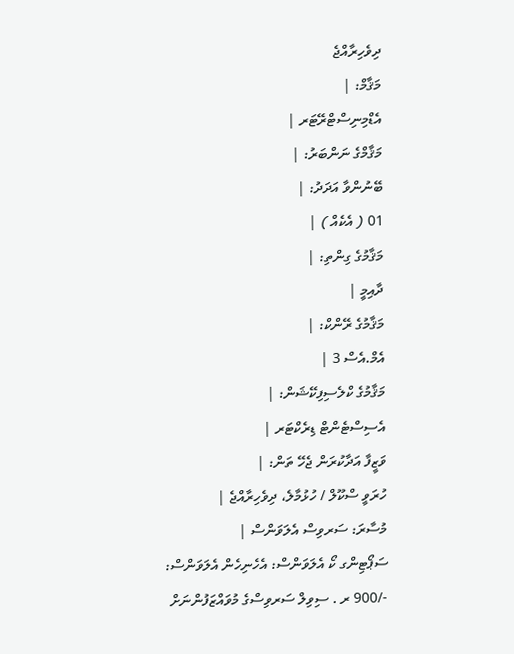ދިވެހިރާއްޖެ
މަޤާމް: |
އެޑްމިނިސްޓްރޭޓަރ |
މަޤާމްގެ ނަންބަރު: |
ބޭނުންވާ އަދަދު: |
01 ( އެކެއް ) |
މަޤާމުގެ ގިންތި: |
ދާއިމީ |
މަޤާމުގެ ރޭންކް: |
އެމް.އެސް 3 |
މަޤާމުގެ ކްލެސިފިކޭޝަން: |
އެސިސްޓެންޓް ޑިރެކްޓަރ |
ވަޒީފާ އަދާކުރަން ޖެހޭ ތަން: |
ހުރަވީ ސްކޫލް / ހުޅުމާލެ، ދިވެހިރާއްޖެ |
މުސާރަ: ސަރވިސް އެލަވަންސް |
ސަޕޯޓިންގ ކޯ އެލަވަންސް: އެހެނިހެން އެލަވަންސް:
-/900 ރ . ސިވިލް ސަރވިސްގެ މުވައްޒަފުންނަށް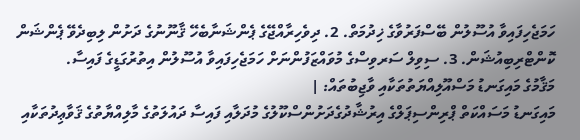ހަމަޖެހިފައިވާ އުސޫލުން ބޭސްފަރުވާގެ ޚިދުމަތް. 2. ދިވެހިރާއްޖޭގެ ޕެންޝަނާބެހޭ ޤާނޫނުގެ ދަށުން ލިބިދެވޭ ޕެންޝަން ކޮންޓްރިބިއުޝަން. 3. ސިވިލް ސަރވިސްގެ މުވައްޒަފުންނަށް ހަމަޖެހިފައިވާ އުސޫލުން އިތުރުގަޑީގެ ފައިސާ.
މަޤާމުގެ މައިގަނޑު މަސްއޫލިއްޔަތުތަކާއި ވާޖިބުތައް: |
މައިގަނޑު މަސައްކަތް ޕްރިންސިޕަލްގެ އިރުޝާދުގެދަށުންސްކޫލުގެ މުދަލާއި ފައިސާ ދައުލަތުގެ މާލިއްޔާތުގެ ޤަވާޢިދުތަކާއި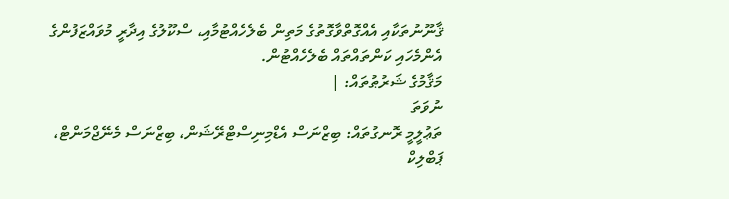ޤާނޫނުތަކާއި އެއްގޮތްވާގޮތުގެ މަތިން ބެލެހެއްޓުމާއި، ސްކޫލުގެ އިދާރީ މުވައްޒަފުންގެ އެންމެހައި ކަންތައްތައް ބެލެހެއްޓުން.
މަޤާމުގެ ޝަރުޠުތައް: |
ނުވަތަ
ތަޢުލީމީ ރޮނގުތައް: ބިޒްނަސް އެޑްމިނިސްޓްރޭޝަން، ބިޒްނަސް މެނޭޖްމަންޓް، ޕަބްލިކް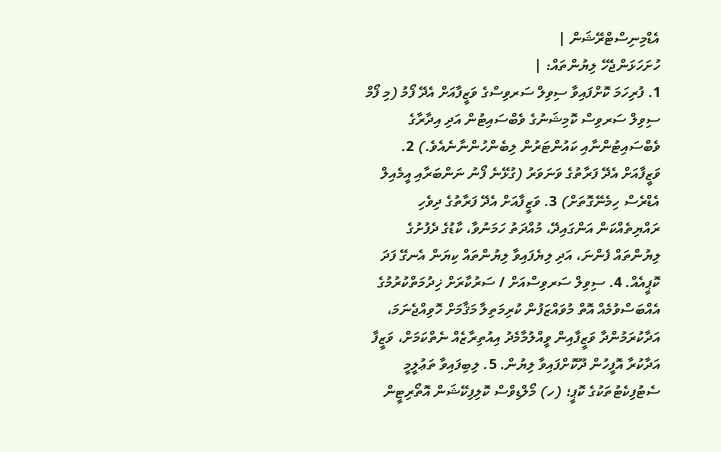އެޑްމިނިސްޓްރޭޝަން |
ހުށަހަޅަންޖެހޭ ލިޔުންތައް: |
1. ފުރިހަމަ ކޮށްފައިވާ ސިވިލް ސަރވިސްގެ ވަޒީފާއަށް އެދޭ ފޯމު (މި ފޯމް ސިވިލް ސަރވިސް ކޮމިޝަނުގެ ވެބްސައިޓުން އަދި އިދާރާގެ ވެބްސައިޓުންނާއި ކައުންޓަރުން ލިބެންހުންނާނެއެވެ.) 2. ވަޒީފާއަށް އެދޭ ފަރާތުގެ ވަނަވަރު (ގުޅޭނެ ފޯނު ނަންބަރާއި އީމެއިލް އެޑްރެސް ހިމެނޭގޮތަށް) 3. ވަޒީފާއަށް އެދޭ ފަރާތުގެ ދިވެހި ރައްޔިތެއްކަން އަންގައިދޭ، މުއްދަތު ހަމަނުވާ، ކާޑުގެ ދެފުށުގެ ލިޔުންތައް ފެންނަ، އަދި ލިޔެފައިވާ ލިޔުންތައް ކިޔަން އެނގޭ ފަދަ ކޮޕީއެއް. 4. ސިވިލް ސަރވިސްއަށް / ސަރުކާރަށް ޚިދުމަތްކުރުމުގެ އެއްބަސްވުމެއް އޮތް މުވައްޒަފުން ކުރިމަތިލާ މަޤާމަށް ހޮވިއްޖެނަމަ، އަދާކުރަމުންދާ ވަޒީފާއިން ވީއްލުމާމެދު އިއުތިރާޒެއް ނެތްކަމަށް، ވަޒީފާ އަދާކުރާ އޮފީހުން ދޫކޮށްފައިވާ ލިޔުން. 5. ލިބިފައިވާ ތަޢުލީމީ ސެޓުފިކެޓުތަކުގެ ކޮޕީ؛ (ހ) މޯލްޑިވްސް ކޮލިފިކޭޝަން އޮތޯރިޓީން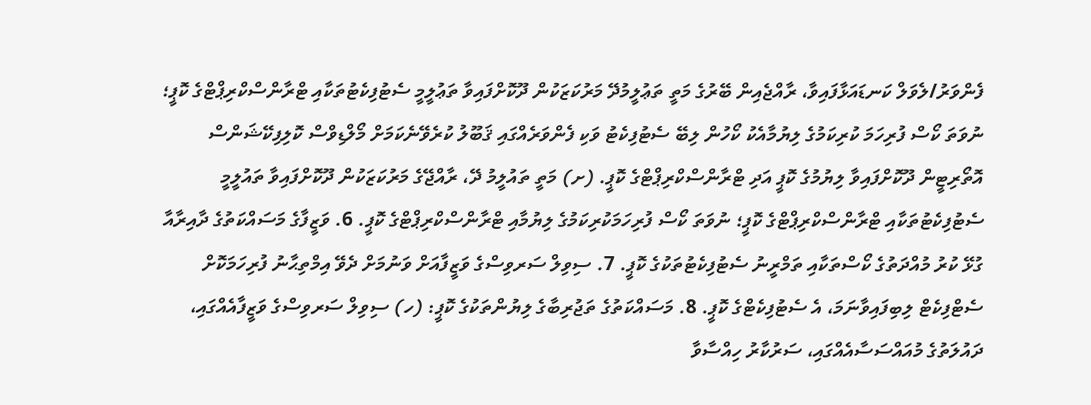ފެންވަރު/ލެވަލް ކަނޑައަޅާފައިވާ، ރާއްޖެއިން ބޭރުގެ މަތީ ތަޢުލީމުދޭ މަރުކަޒަކުން ދޫކޮށްފައިވާ ތަޢުލީމީ ސެޓުފިކެޓުތަކާއި ޓްރާންސްކްރިޕްޓްގެ ކޮޕީ؛ ނުވަތަ ކޯސް ފުރިހަމަ ކުރިކަމުގެ ލިޔުމާއެކު ކޯހުން ލިބޭ ސެޓުފިކެޓު ވަކި ފެންވަރެއްގައި ޤަބޫލު ކުރެވޭނެކަމަށް މޯލްޑިވްސް ކޮލިފިކޭޝަންސް އޮތޯރިޓީން ދޫކޮށްފައިވާ ލިޔުމުގެ ކޮޕީ އަދި ޓްރާންސްކްރިޕްޓްގެ ކޮޕީ. (ށ) މަތީ ތައުލީމު ދޭ، ރާއްޖޭގެ މަރުކަޒަކުން ދޫކޮށްފައިވާ ތައުލީމީ ސެޓުފިކެޓުތަކާއި ޓްރާންސްކްރިޕްޓްގެ ކޮޕީ؛ ނުވަތަ ކޯސް ފުރިހަމަކުރިކަމުގެ ލިޔުމާއި ޓްރާންސްކްރިޕްޓްގެ ކޮޕީ. 6. ވަޒީފާގެ މަސައްކަތުގެ ދާއިރާއާ ގުޅޭ ކުރު މުއްދަތުގެ ކޯސްތަކާއި ތަމްރީނު ސެޓުފިކެޓުތަކުގެ ކޮޕީ. 7. ސިވިލް ސަރވިސްގެ ވަޒީފާއަށް ވަނުމަށް ދެވޭ އިމްތިޙާނު ފުރިހަމަކޮށް ސެޓްފިކެޓް ލިބިފައިވާނަމަ، އެ ސެޓުފިކެޓްގެ ކޮޕީ. 8. މަސައްކަތުގެ ތަޖުރިބާގެ ލިޔުންތަކުގެ ކޮޕީ: (ހ) ސިވިލް ސަރވިސްގެ ވަޒީފާއެއްގައި، ދައުލަތުގެ މުއައްސަސާއެއްގައި، ސަރުކާރު ހިއްސާވާ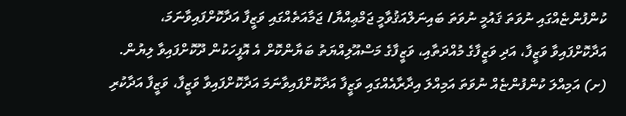ކުންފުންޏެއްގައި ނުވަތަ ޤައުމީ ނުވަތަ ބައިނަލްއަޤުވާމީ ޖަމްޢިއްޔާ/ ޖަމާއަތެއްގައި ވަޒީފާ އަދާކޮށްފައިވާނަމަ، އަދާކޮށްފައިވާ ވަޒީފާ، އަދި ވަޒީފާގެ މުއްދަތާއި، ވަޒީފާގެ މަސްއޫލިއްޔަތު ބަޔާންކޮށް އެ އޮފީހަކުން ދޫކޮށްފައިވާ ލިޔުން. (ށ) އަމިއްލަ ކުންފުންޏެއް ނުވަތަ އަމިއްލަ އިދާރާއެއްގައި ވަޒީފާ އަދާކޮށްފައިވާނަމަ އަދާކޮށްފައިވާ ވަޒީފާ، ވަޒީފާ އަދާކުރި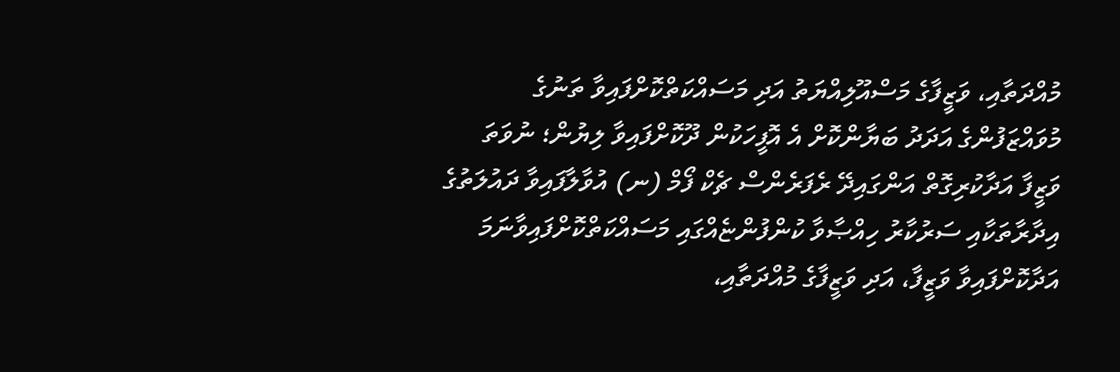މުއްދަތާއި، ވަޒީފާގެ މަސްއޫލިއްޔަތު އަދި މަސައްކަތްކޮށްފައިވާ ތަނުގެ މުވައްޒަފުންގެ އަދަދު ބަޔާންކޮށް އެ އޮފީހަކުން ދޫކޮށްފައިވާ ލިޔުން؛ ނުވަތަ ވަޒީފާ އަދާކުރިގޮތް އަންގައިދޭ ރެފަރެންސް ޗެކް ފޯމް (ނ) އުވާލާފައިވާ ދައުލަތުގެ އިދާރާތަކާއި ސަރުކާރު ހިއްޞާވާ ކުންފުންޏެއްގައި މަސައްކަތްކޮށްފައިވާނަމަ އަދާކޮށްފައިވާ ވަޒީފާ، އަދި ވަޒީފާގެ މުއްދަތާއި،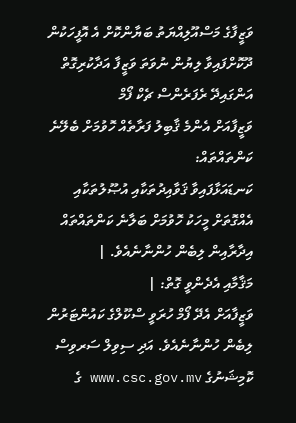ވަޒީފާގެ މަސްއޫލިއްޔަތު ބަޔާންކޮށް އެ އޮފީހަކުން ދޫކޮށްފައިވާ ލިޔުން ނުވަތަ ވަޒީފާ އަދާކުރިގޮތް އަންގައިދޭ ރެފަރެންސް ޗެކް ފޯމް
ވަޒީފާއަށް އެންމެ ޤާބިލު ފަރާތެއް ހޮވުމަށް ބެލޭނެ ކަންތައްތައް:
ކަނޑައަޅާފައިވާ ޤަވާއިދުތަކާއި އުޞޫލުތަކާއި އެއްގޮތަށް މީހަކު ހޮވުމަށް ބަލާނެ ކަންތައްތައް އިދާރާއިން ލިބެން ހުންނާނެއެވެ. |
މަޤާމާއި އެދެންވީ ގޮތް: |
ވަޒީފާއަށް އެދޭ ފޯމް ހުރަވީ ސްކޫލްގެ ކައުންޓަރުން ލިބެން ހުންނާނެއެވެ. އަދި ސިވިލް ސަރވިސް ކޮމިޝަނުގެ www.csc.gov.mv ގެ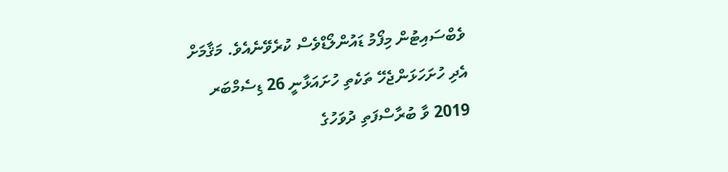ވެބްސައިޓުން މިފޯމު ޑައުންލޯޑްވެސް ކުރެވޭނެއެވެ. މަޤާމަށް އެދި ހުށަހަޅަންޖެހޭ ތަކެތި ހުށައަޅާނީ 26 ޑިސެމްބަރ 2019 ވާ ބުރާސްފަތި ދުވަހުގެ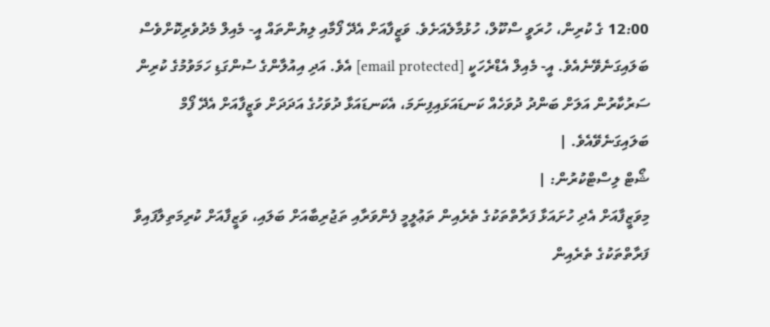12:00 ގެ ކުރިން، ހުރަވީ ސްކޫލް، ހުޅުމާލެއަށެވެ. ވަޒީފާއަށް އެދޭ ފޯމާއި ލިޔުންތައް އީ- މެއިލް މެދުވެރިކޮށްވެސް ބަލައިގަނެވޭނެއެވެ. އީ- މެއިލް އެޑްރެހަކީ [email protected] އެވެ. އަދި އިއުލާންގެ ސުންގަޑި ހަމަވުމުގެ ކުރިން ސަރުކާރުން އަލަށް ބަންދު ދުވަހެއް ކަނޑައަޅައިފިނަމަ، އެކަނޑައަޅާ ދުވަހުގެ އަދަދަށް ވަޒީފާއަށް އެދޭ ފޯމް ބަލައިގަނެވޭއެވެ. |
ޝޯޓް ލިސްޓްކުރުން: |
މިވަޒީފާއަށް އެދި ހުށައަޅާ ފަރާތްތަކުގެ ތެރެއިން ތަޢުލީމީ ފެންވަރާއި ތަޖުރިބާއަށް ބަލައި، ވަޒީފާއަށް ކުރިމަތިލާފައިވާ ފަރާތްތަކުގެ ތެރެއިން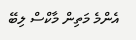އެންމެ މަތިން މާކްސް ލިބޭ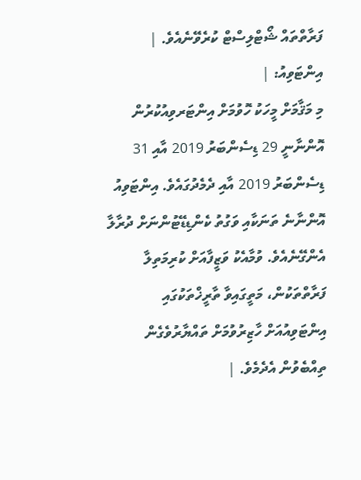ފަރާތްތައް ޝޯޓްލިސްޓް ކުރެވޭނެއެވެ. |
އިންޓަވިއު: |
މި މަޤާމަށް މީހަކު ހޮވުމަށް އިންޓަރވިއުކުރުން އޮންނާނީ 29 ޑިސެންބަރު 2019 އާއި 31 ޑިސެންބަރު 2019 އާއި ދެމެދުގައެވެ. އިންޓަވިއު އޮންނާނެ ތަނަކާއި ވަގުތު ކެންޑިޑޭޓުންނަށް ދުރާލާ އެންގޭނެއެވެ. ވުމާއެކު ވަޒީފާއަށް ކުރިމަތިލާ ފަރާތްތަކުން، މަތީގައިވާ ތާރީޚްތަކުގައި އިންޓަވިއުއަށް ހާޒިރުވުމަށް ތައްޔާރުވެގެން ތިއްބެވުން އެދެމެވެ. |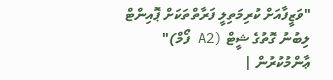"ވަޒީފާއަށް ކުރިމަތިލީ ފަރާތްތަކަށް ޕޮއިންޓް ލިބުނު ގޮތުގެ ޝީޓް (A2 ފޯމް)" ޢާންމުކުރުން |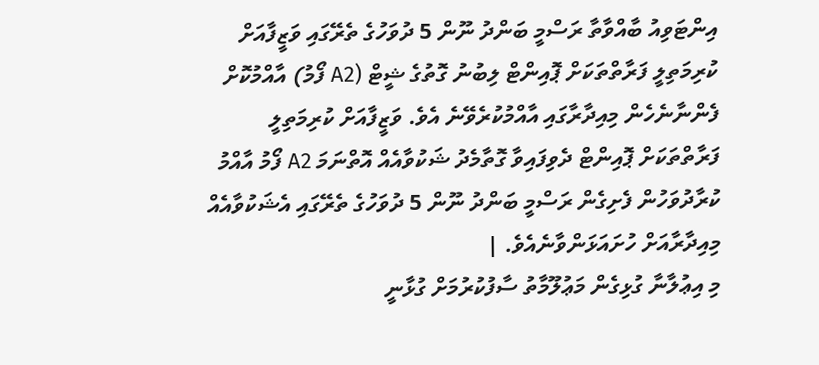އިންޓަވިއު ބާއްވާތާ ރަސްމީ ބަންދު ނޫން 5 ދުވަހުގެ ތެރޭގައި ވަޒީފާއަށް ކުރިމަތިލީ ފަރާތްތަކަށް ޕޮއިންޓް ލިބުނު ގޮތުގެ ޝީޓް (A2 ފޯމު) އާއްމުކޮށް ފެންނާނެހެން މިއިދާރާގައި އާއްމުކުރެވޭނެ އެވެ. ވަޒީފާއަށް ކުރިމަތިލީ ފަރާތްތަކަށް ޕޮއިންޓް ދެވިފައިވާ ގޮތާމެދު ޝަކުވާއެއް އޮތްނަމަ A2 ފޯމު އާއްމު ކުރާދުވަހުން ފެށިގެން ރަސްމީ ބަންދު ނޫން 5 ދުވަހުގެ ތެރޭގައި އެޝަކުވާއެއް މިއިދާރާއަށް ހުށައަޅަންވާނެއެވެ. |
މި އިޢުލާނާ ގުޅިގެން މަޢުލޫމާތު ސާފުކުރުމަށް ގުޅާނީ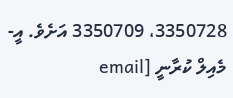3350728، 3350709 އަށެވެ. އީ- މެއިލް ކުރާނީ [email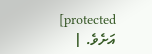protected] އަށެވެ. |